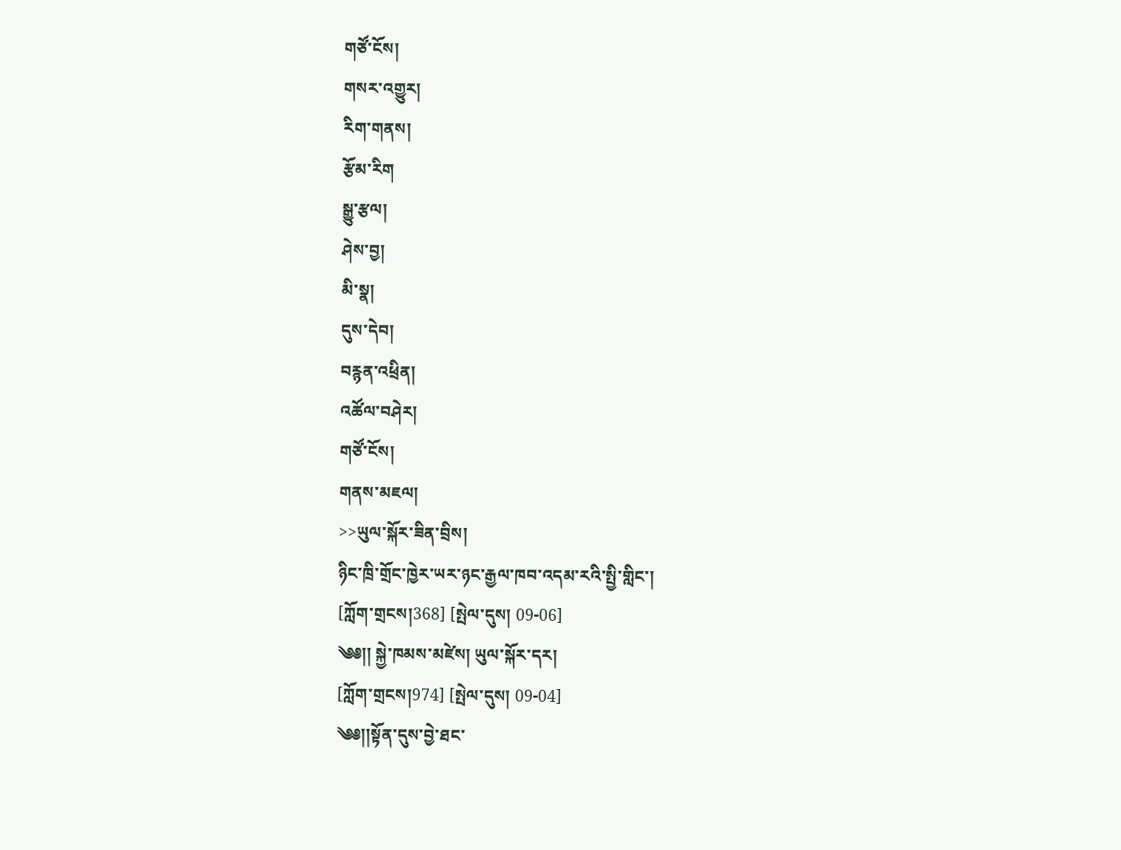གཙོ་ངོས།
གསར་འགྱུར།
རིག་གནས།
རྩོམ་རིག
སྒྱུ་རྩལ།
ཤེས་བྱ།
མི་སྣ།
དུས་དེབ།
བརྙན་འཕྲིན།
འཚོལ་བཤེར།
གཙོ་ངོས།
གནས་མཇལ།
>>ཡུལ་སྐོར་ཟིན་བྲིས།
ཉིང་ཁྲི་གྲོང་ཁྱེར་ཡར་ཉང་རྒྱལ་ཁབ་འདམ་རའི་སྤྱི་གླིང་།
[ཀློག་གྲངས།368] [སྤེལ་དུས། 09-06]
༄༅།། སྐྱེ་ཁམས་མཛེས། ཡུལ་སྐོར་དར།
[ཀློག་གྲངས།974] [སྤེལ་དུས། 09-04]
༄༅།།སྟོན་དུས་བྱེ་ཐང་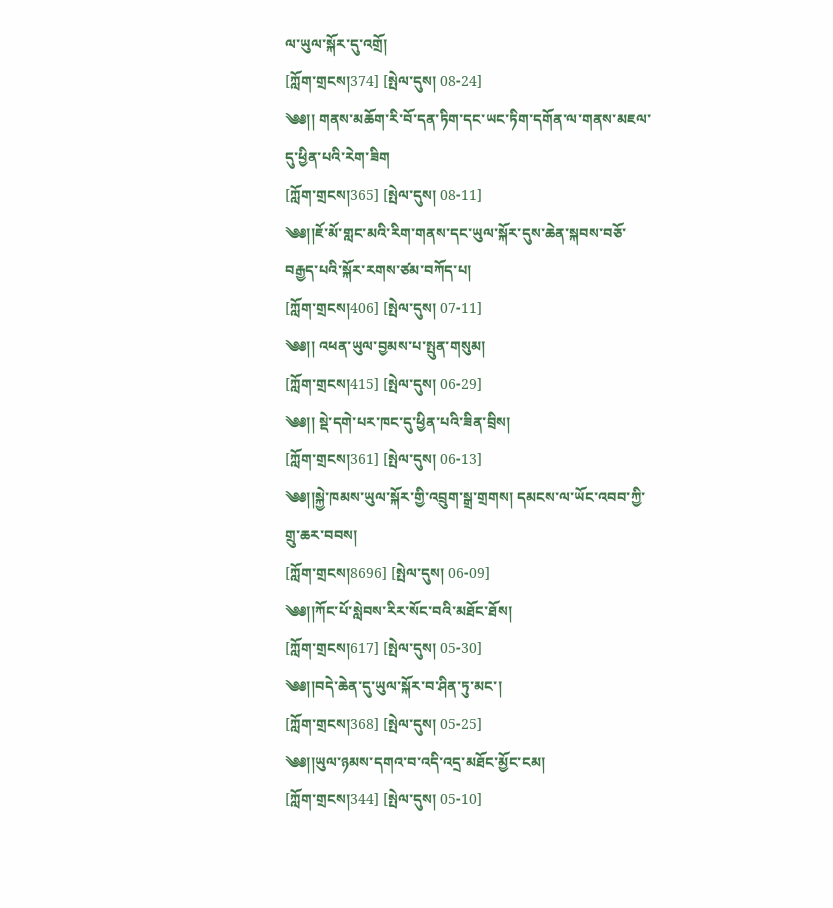ལ་ཡུལ་སྐོར་དུ་འགྲོ།
[ཀློག་གྲངས།374] [སྤེལ་དུས། 08-24]
༄༅།། གནས་མཆོག་རི་བོ་དན་ཏིག་དང་ཡང་ཏིག་དགོན་ལ་གནས་མཇལ་དུ་ཕྱིན་པའི་རེག་ཟིག
[ཀློག་གྲངས།365] [སྤེལ་དུས། 08-11]
༄༅།།ཇོ་མོ་གླང་མའི་རིག་གནས་དང་ཡུལ་སྐོར་དུས་ཆེན་སྐབས་བཅོ་བརྒྱད་པའི་སྐོར་རགས་ཙམ་བཀོད་པ།
[ཀློག་གྲངས།406] [སྤེལ་དུས། 07-11]
༄༅།། འཕན་ཡུལ་བྱམས་པ་སྤུན་གསུམ།
[ཀློག་གྲངས།415] [སྤེལ་དུས། 06-29]
༄༅།། སྡེ་དགེ་པར་ཁང་དུ་ཕྱིན་པའི་ཟིན་བྲིས།
[ཀློག་གྲངས།361] [སྤེལ་དུས། 06-13]
༄༅།།སྐྱེ་ཁམས་ཡུལ་སྐོར་གྱི་འབྲུག་སྒྲ་གྲགས། དམངས་ལ་ཡོང་འབབ་ཀྱི་གྲུ་ཆར་བབས།
[ཀློག་གྲངས།8696] [སྤེལ་དུས། 06-09]
༄༅།།ཀོང་པོ་སླེབས་རིར་སོང་བའི་མཐོང་ཐོས།
[ཀློག་གྲངས།617] [སྤེལ་དུས། 05-30]
༄༅།།བདེ་ཆེན་དུ་ཡུལ་སྐོར་བ་ཤིན་ཏུ་མང་།
[ཀློག་གྲངས།368] [སྤེལ་དུས། 05-25]
༄༅།།ཡུལ་ཉམས་དགའ་བ་འདི་འདྲ་མཐོང་མྱོང་ངམ།
[ཀློག་གྲངས།344] [སྤེལ་དུས། 05-10]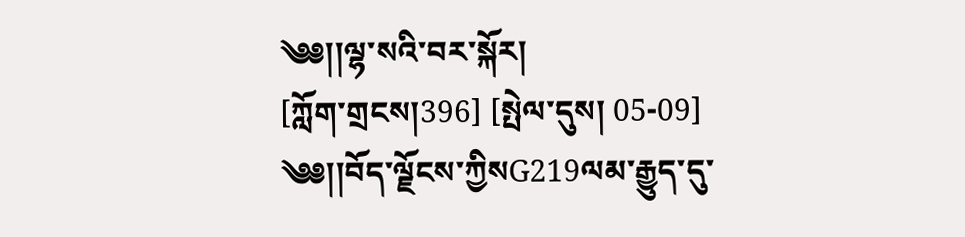༄༅།།ལྷ་སའི་བར་སྐོར།
[ཀློག་གྲངས།396] [སྤེལ་དུས། 05-09]
༄༅།།བོད་ལྗོངས་ཀྱིསG219ལམ་རྒྱུད་དུ་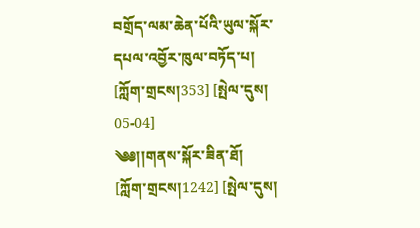བགྲོད་ལམ་ཆེན་པོའི་ཡུལ་སྐོར་དཔལ་འབྱོར་ཁུལ་བཏོད་པ།
[ཀློག་གྲངས།353] [སྤེལ་དུས། 05-04]
༄༅།།གནས་སྐོར་ཟིན་ཐོ།
[ཀློག་གྲངས།1242] [སྤེལ་དུས།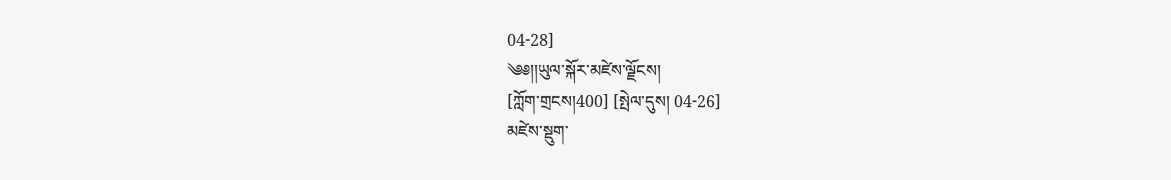04-28]
༄༅།།ཡུལ་སྐོར་མཛེས་ལྗོངས།
[ཀློག་གྲངས།400] [སྤེལ་དུས། 04-26]
མཛེས་སྡུག་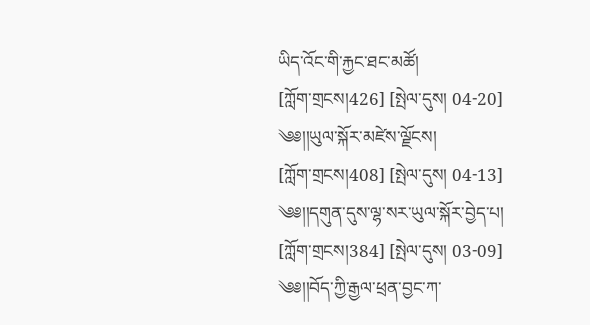ཡིད་འོང་གི་རྐྱང་ཐང་མཚོ།
[ཀློག་གྲངས།426] [སྤེལ་དུས། 04-20]
༄༅།།ཡུལ་སྐོར་མཛེས་ལྗོངས།
[ཀློག་གྲངས།408] [སྤེལ་དུས། 04-13]
༄༅།།དགུན་དུས་ལྷ་སར་ཡུལ་སྐོར་བྱེད་པ།
[ཀློག་གྲངས།384] [སྤེལ་དུས། 03-09]
༄༅།།བོད་ཀྱི་རྒྱལ་ཕྲན་བྱང་ཀ་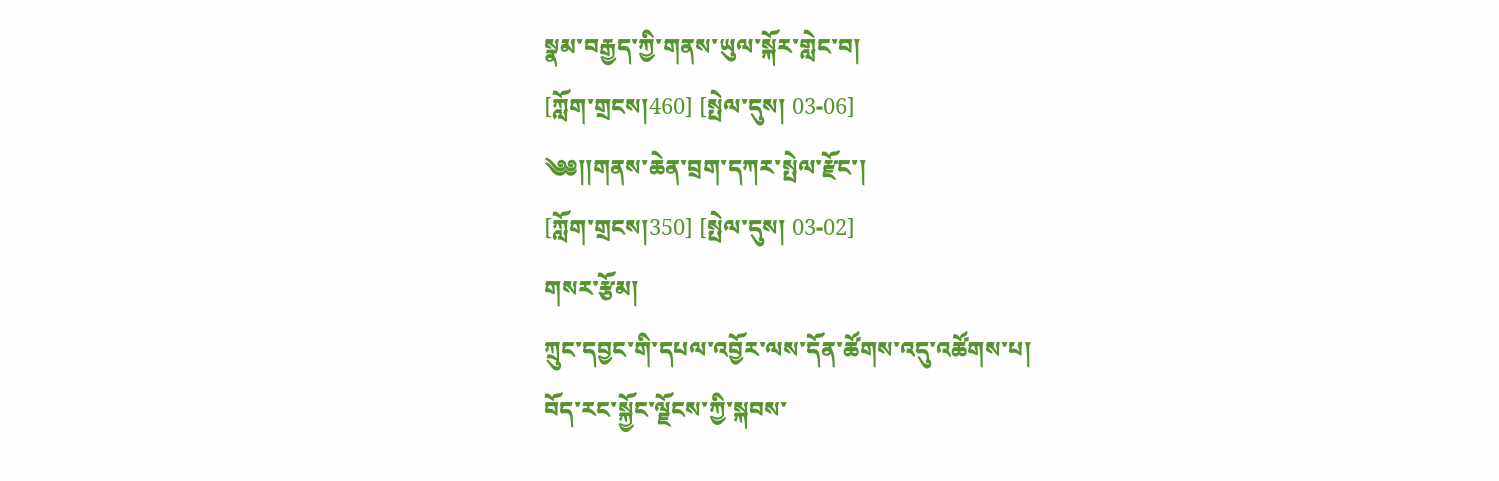སྣམ་བརྒྱད་ཀྱི་གནས་ཡུལ་སྐོར་གླེང་བ།
[ཀློག་གྲངས།460] [སྤེལ་དུས། 03-06]
༄༅།།གནས་ཆེན་བྲག་དཀར་སྤེལ་རྫོང་།
[ཀློག་གྲངས།350] [སྤེལ་དུས། 03-02]
གསར་རྩོམ།
ཀྲུང་དབྱང་གི་དཔལ་འབྱོར་ལས་དོན་ཚོགས་འདུ་འཚོགས་པ།
བོད་རང་སྐྱོང་ལྗོངས་ཀྱི་སྐབས་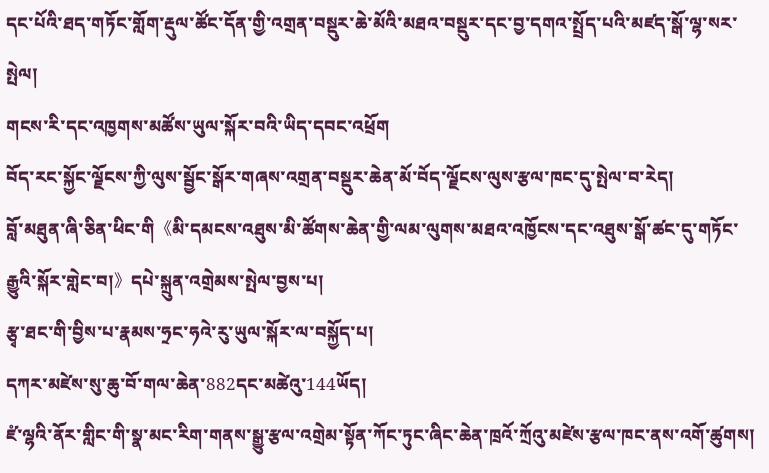དང་པོའི་ཐད་གཏོང་གློག་རྡུལ་ཚོང་དོན་གྱི་འགྲན་བསྡུར་ཆེ་མོའི་མཐའ་བསྡུར་དང་བྱ་དགའ་སྤྲོད་པའི་མཛད་སྒོ་ལྷ་སར་སྤེལ།
གངས་རི་དང་འཁྱགས་མཚོས་ཡུལ་སྐོར་བའི་ཡིད་དབང་འཕྲོག
བོད་རང་སྐྱོང་ལྗོངས་ཀྱི་ལུས་སྦྱོང་སྒོར་གཞས་འགྲན་བསྡུར་ཆེན་མོ་བོད་ལྗོངས་ལུས་རྩལ་ཁང་དུ་སྤེལ་བ་རེད།
བློ་མཐུན་ཞི་ཅིན་ཕིང་གི《མི་དམངས་འཐུས་མི་ཚོགས་ཆེན་གྱི་ལམ་ལུགས་མཐའ་འཁྱོངས་དང་འཐུས་སྒོ་ཚང་དུ་གཏོང་རྒྱུའི་སྐོར་གླེང་བ།》དཔེ་སྐྲུན་འགྲེམས་སྤེལ་བྱས་པ།
རྩྭ་ཐང་གི་བྱིས་པ་རྣམས་ཧྲང་ཧའེ་རུ་ཡུལ་སྐོར་ལ་བསྐྱོད་པ།
དཀར་མཛེས་སུ་ཆུ་བོ་གལ་ཆེན་882དང་མཚེའུ་144ཡོད།
ཛཾ་ལྷའི་ནོར་གླིང་གི་སྣ་མང་རིག་གནས་སྒྱུ་རྩལ་འགྲེམ་སྟོན་ཀོང་ཏུང་ཞིང་ཆེན་ཁྲའོ་ཀྲོའུ་མཛེས་རྩལ་ཁང་ནས་འགོ་ཚུགས།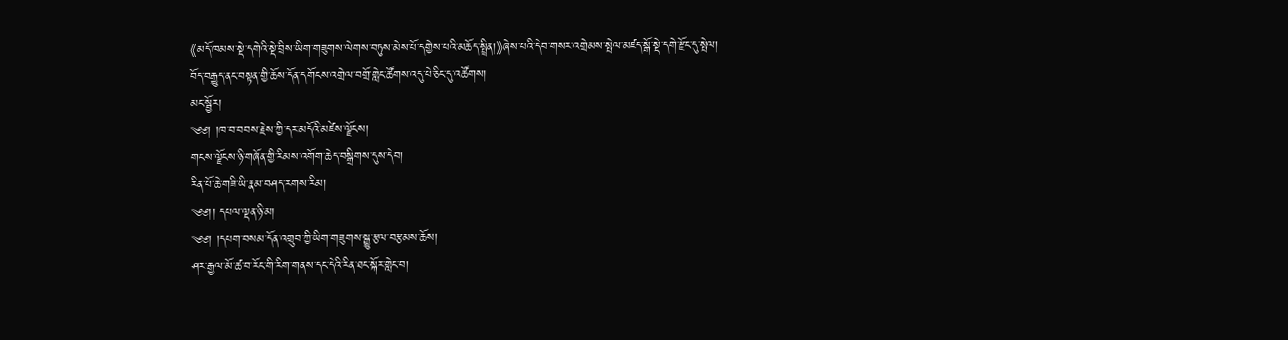《མདོ་ཁམས་སྡེ་དགེའི་སྡེ་བྲིས་ཡིག་གཟུགས་ལེགས་བཏུས་མེས་པོ་དགྱེས་པའི་མཆོད་སྤྲིན།》ཞེས་པའི་དེབ་གསར་འགྲེམས་སྤེལ་མཛད་སྒོ་སྡེ་དགེ་རྫོང་དུ་སྤེལ།
བོད་བརྒྱུད་ནང་བསྟན་གྱི་ཆོས་དོན་དགོངས་འགྲེལ་བགྲོ་གླེང་ཚོགས་འདུ་པེ་ཅིང་དུ་འཚོགས།
མང་སྦྱོར།
༄༅། །ཁ་བ་བབས་རྗེས་ཀྱི་དར་མདོའི་མཛེས་ལྗོངས།
གངས་ལྗོངས་ཉི་གཞོན་གྱི་རིམས་འགོག་ཆེད་བསྒྲིགས་དུས་དེབ།
རིན་པོ་ཆེ་གཟི་ཡི་རྣམ་བཤད་རགས་རིམ།
༄༅།། དཔལ་ལྡན་ཉི་མ།
༄༅། །དཔག་བསམ་དོན་འགྲུབ་ཀྱི་ཡིག་གཟུགས་སྒྱུ་རྩལ་བརྩམས་ཆོས།
ཤར་རྒྱལ་མོ་ཚ་བ་རོང་གི་རིག་གནས་དང་དེའི་རིན་ཐང་སྐོར་གླེང་བ།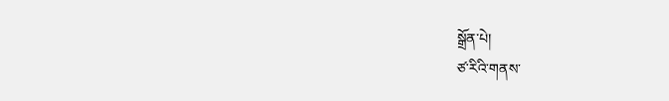སྒྲོན་པེ།
ཙ་རིའི་གནས་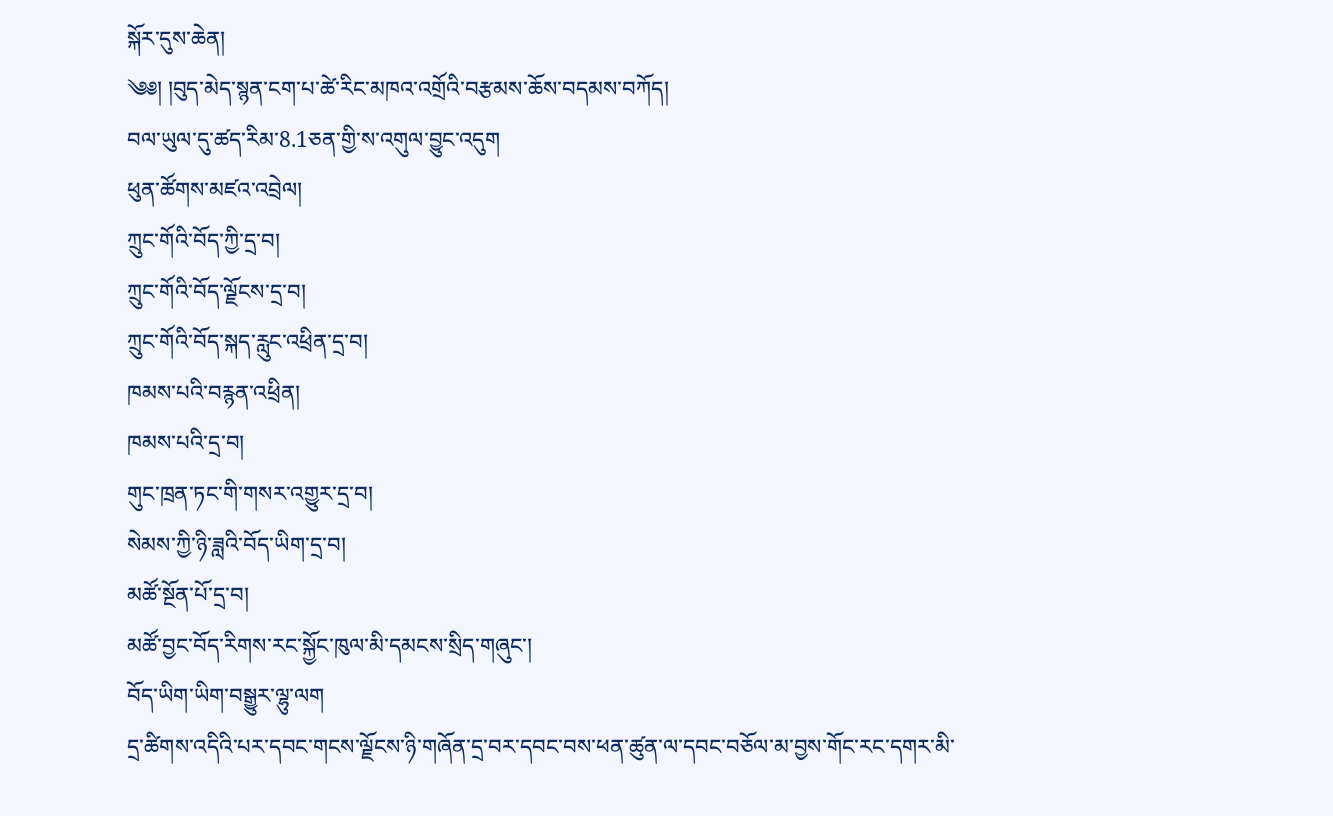སྐོར་དུས་ཆེན།
༄༅། །བུད་མེད་སྙན་ངག་པ་ཚེ་རིང་མཁའ་འགྲོའི་བརྩམས་ཆོས་བདམས་བཀོད།
བལ་ཡུལ་དུ་ཚད་རིམ་8.1ཅན་གྱི་ས་འགུལ་བྱུང་འདུག
ཕུན་ཚོགས་མཛའ་འབྲེལ།
ཀྲུང་གོའི་བོད་ཀྱི་དྲ་བ།
ཀྲུང་གོའི་བོད་ལྗོངས་དྲ་བ།
ཀྲུང་གོའི་བོད་སྐད་རླུང་འཕྲིན་དྲ་བ།
ཁམས་པའི་བརྙན་འཕྲིན།
ཁམས་པའི་དྲ་བ།
གུང་ཁྲན་ཏང་གི་གསར་འགྱུར་དྲ་བ།
སེམས་ཀྱི་ཉི་ཟླའི་བོད་ཡིག་དྲ་བ།
མཚོ་སྔོན་པོ་དྲ་བ།
མཚོ་བྱང་བོད་རིགས་རང་སྐྱོང་ཁུལ་མི་དམངས་སྲིད་གཞུང་།
བོད་ཡིག་ཡིག་བསྒྱུར་ལྷུ་ལག
དྲ་ཚིགས་འདིའི་པར་དབང་གངས་ལྗོངས་ཉི་གཞོན་དྲ་བར་དབང་བས་ཕན་ཚུན་ལ་དབང་བཅོལ་མ་བྱས་གོང་རང་དགར་མི་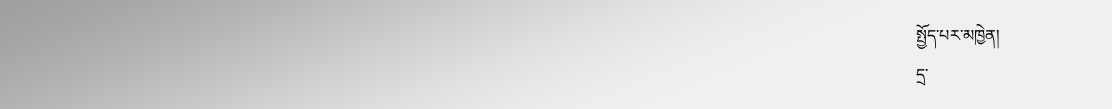སྤྱོད་པར་མཁྱེན།
དྲ་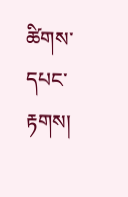ཚིགས་དཔང་རྟགས།